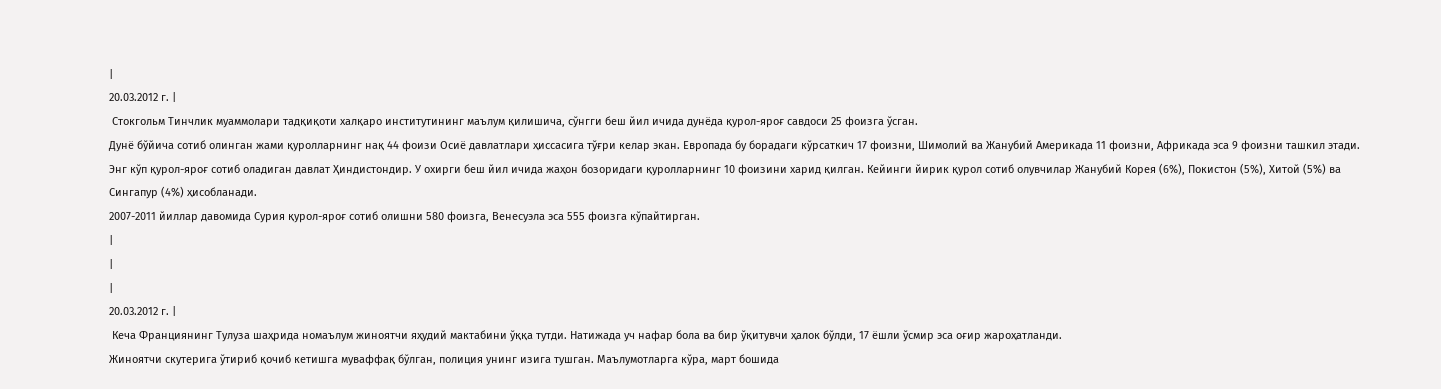|
20.03.2012 г. |
 Стокгольм Тинчлик муаммолари тадқиқоти халқаро институтининг маълум қилишича, сўнгги беш йил ичида дунёда қурол-яроғ савдоси 25 фоизга ўсган.
Дунё бўйича сотиб олинган жами қуролларнинг нақ 44 фоизи Осиё давлатлари ҳиссасига тўғри келар экан. Европада бу борадаги кўрсаткич 17 фоизни, Шимолий ва Жанубий Америкада 11 фоизни, Африкада эса 9 фоизни ташкил этади.
Энг кўп қурол-яроғ сотиб оладиган давлат Ҳиндистондир. У охирги беш йил ичида жаҳон бозоридаги қуролларнинг 10 фоизини харид қилган. Кейинги йирик қурол сотиб олувчилар Жанубий Корея (6%), Покистон (5%), Хитой (5%) ва Сингапур (4%) ҳисобланади.
2007-2011 йиллар давомида Сурия қурол-яроғ сотиб олишни 580 фоизга, Венесуэла эса 555 фоизга кўпайтирган.
|
|
|
20.03.2012 г. |
 Кеча Франциянинг Тулуза шаҳрида номаълум жиноятчи яҳудий мактабини ўққа тутди. Натижада уч нафар бола ва бир ўқитувчи ҳалок бўлди, 17 ёшли ўсмир эса оғир жароҳатланди.
Жиноятчи скутерига ўтириб қочиб кетишга муваффақ бўлган, полиция унинг изига тушган. Маълумотларга кўра, март бошида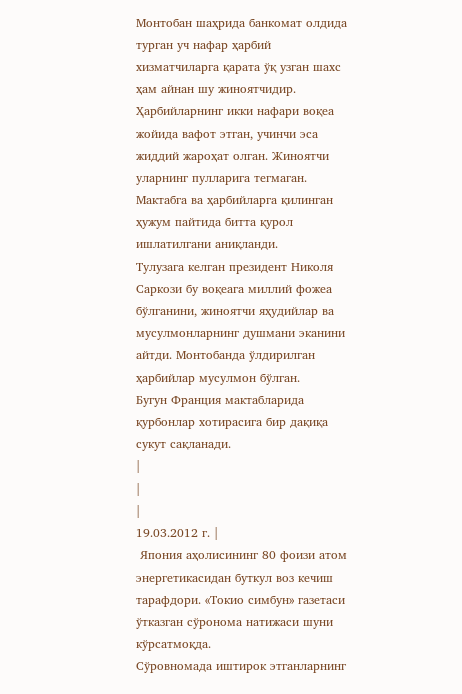Монтобан шаҳрида банкомат олдида турган уч нафар ҳарбий хизматчиларга қарата ўқ узган шахс ҳам айнан шу жиноятчидир. Ҳарбийларнинг икки нафари воқеа жойида вафот этган, учинчи эса жиддий жароҳат олган. Жиноятчи уларнинг пулларига тегмаган.
Мактабга ва ҳарбийларга қилинган ҳужум пайтида битта қурол ишлатилгани аниқланди.
Тулузага келган президент Николя Саркози бу воқеага миллий фожеа бўлганини, жиноятчи яҳудийлар ва мусулмонларнинг душмани эканини айтди. Монтобанда ўлдирилган ҳарбийлар мусулмон бўлган.
Бугун Франция мактабларида қурбонлар хотирасига бир дақиқа сукут сақланади.
|
|
|
19.03.2012 г. |
 Япония аҳолисининг 80 фоизи атом энергетикасидан буткул воз кечиш тарафдори. «Токио симбун» газетаси ўтказган сўронома натижаси шуни кўрсатмоқда.
Сўровномада иштирок этганларнинг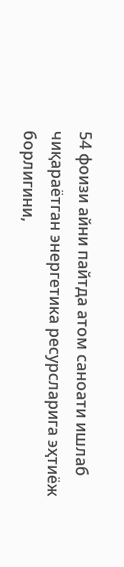54 фоизи айни пайтда атом саноати ишлаб чиқараётган энергетика ресурсларига эҳтиёж борлигини,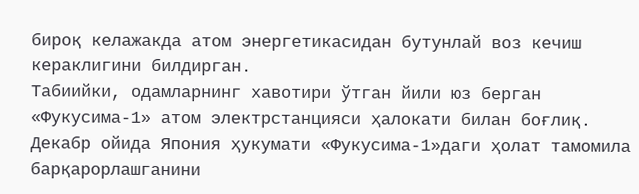бироқ келажакда атом энергетикасидан бутунлай воз кечиш кераклигини билдирган.
Табиийки, одамларнинг хавотири ўтган йили юз берган «Фукусима-1» атом электрстанцияси ҳалокати билан боғлиқ. Декабр ойида Япония ҳукумати «Фукусима-1»даги ҳолат тамомила барқарорлашганини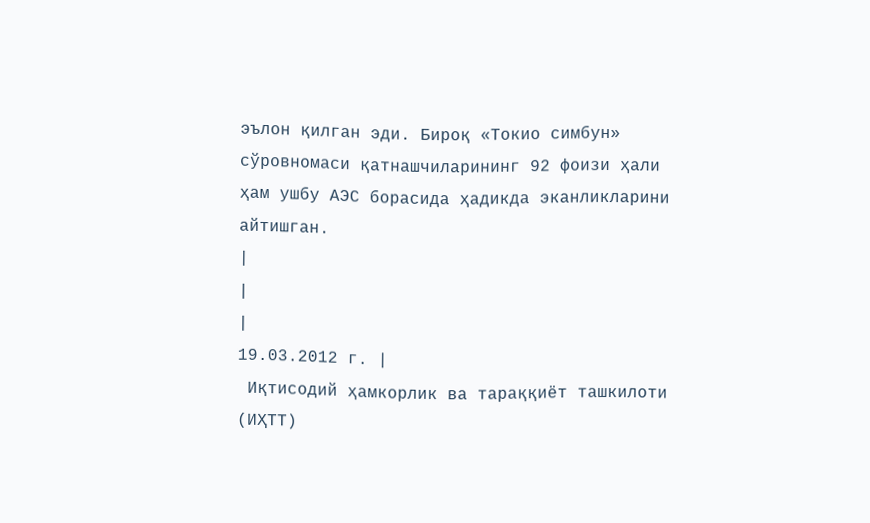эълон қилган эди. Бироқ «Токио симбун» сўровномаси қатнашчиларининг 92 фоизи ҳали ҳам ушбу АЭС борасида ҳадикда эканликларини айтишган.
|
|
|
19.03.2012 г. |
 Иқтисодий ҳамкорлик ва тараққиёт ташкилоти (ИҲТТ)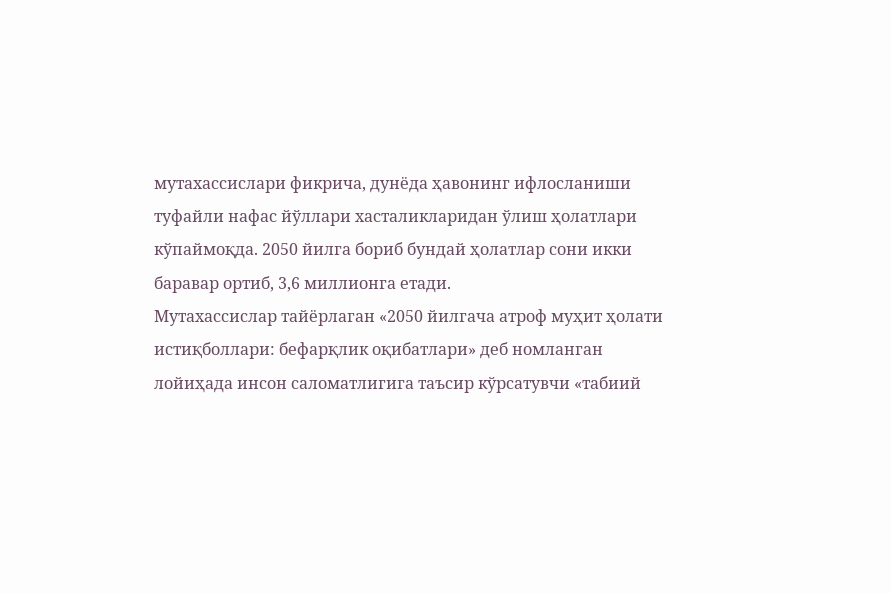мутахассислари фикрича, дунёда ҳавонинг ифлосланиши туфайли нафас йўллари хасталикларидан ўлиш ҳолатлари кўпаймоқда. 2050 йилга бориб бундай ҳолатлар сони икки баравар ортиб, 3,6 миллионга етади.
Мутахассислар тайёрлаган «2050 йилгача атроф муҳит ҳолати истиқболлари: бефарқлик оқибатлари» деб номланган лойиҳада инсон саломатлигига таъсир кўрсатувчи «табиий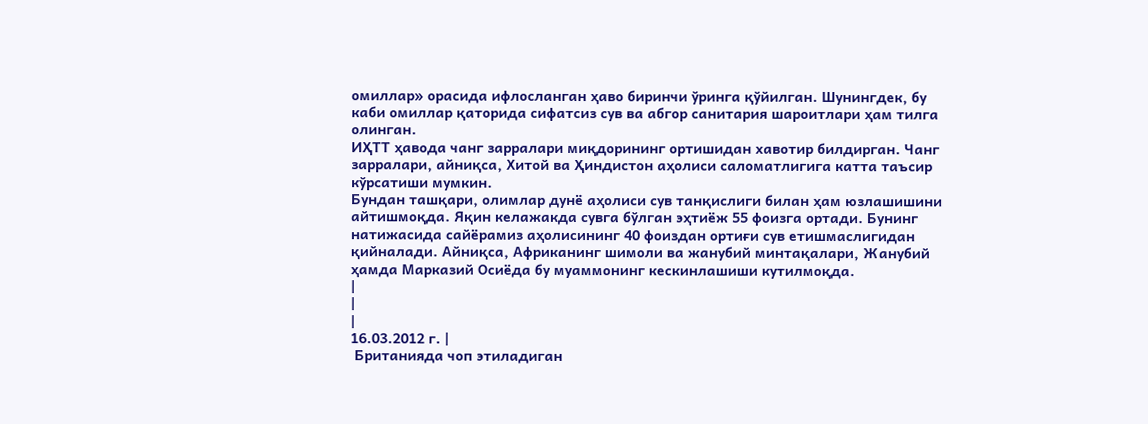омиллар» орасида ифлосланган ҳаво биринчи ўринга қўйилган. Шунингдек, бу каби омиллар қаторида сифатсиз сув ва абгор санитария шароитлари ҳам тилга олинган.
ИҲТТ ҳавода чанг зарралари миқдорининг ортишидан хавотир билдирган. Чанг зарралари, айниқса, Хитой ва Ҳиндистон аҳолиси саломатлигига катта таъсир кўрсатиши мумкин.
Бундан ташқари, олимлар дунё аҳолиси сув танқислиги билан ҳам юзлашишини айтишмоқда. Яқин келажакда сувга бўлган эҳтиёж 55 фоизга ортади. Бунинг натижасида сайёрамиз аҳолисининг 40 фоиздан ортиғи сув етишмаслигидан қийналади. Айниқса, Африканинг шимоли ва жанубий минтақалари, Жанубий ҳамда Марказий Осиёда бу муаммонинг кескинлашиши кутилмоқда.
|
|
|
16.03.2012 г. |
 Британияда чоп этиладиган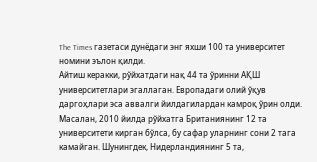The Times газетаси дунёдаги энг яхши 100 та университет номини эълон қилди.
Айтиш керакки, рўйхатдаги нақ 44 та ўринни АҚШ университетлари эгаллаган. Европадаги олий ўқув даргоҳлари эса аввалги йилдагилардан камроқ ўрин олди. Масалан, 2010 йилда рўйхатга Британиянинг 12 та университети кирган бўлса, бу сафар уларнинг сони 2 тага камайган. Шунингдек, Нидерландиянинг 5 та,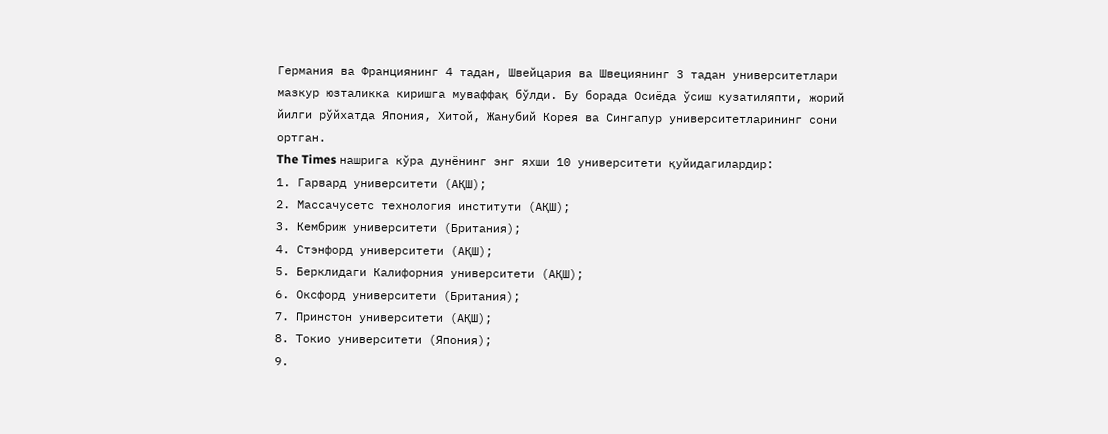Германия ва Франциянинг 4 тадан, Швейцария ва Швециянинг 3 тадан университетлари мазкур юзталикка киришга муваффақ бўлди. Бу борада Осиёда ўсиш кузатиляпти, жорий йилги рўйхатда Япония, Хитой, Жанубий Корея ва Сингапур университетларининг сони ортган.
The Times нашрига кўра дунёнинг энг яхши 10 университети қуйидагилардир:
1. Гарвард университети (АҚШ);
2. Массачусетс технология институти (АҚШ);
3. Кембриж университети (Британия);
4. Стэнфорд университети (АҚШ);
5. Берклидаги Калифорния университети (АҚШ);
6. Оксфорд университети (Британия);
7. Принстон университети (АҚШ);
8. Токио университети (Япония);
9.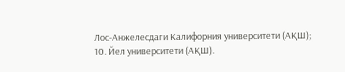Лос-Анжелесдаги Калифорния университети (АҚШ);
10. Йел университети (АҚШ).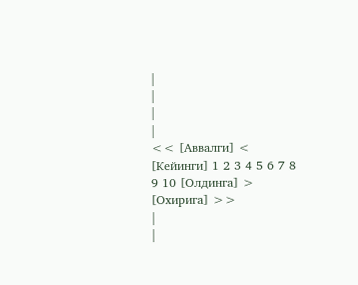|
|
|
|
<< [Аввалги] < [Кейинги] 1 2 3 4 5 6 7 8 9 10 [Олдинга] > [Охирига] >>
|
|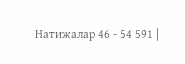Натижалар 46 - 54 591 |